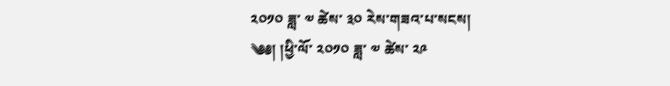༢༠༡༠ ཟླ་ ༧ ཚེས་ ༣༠ རེས་གཟའ་པ་སངས།
༄༅། །ཕྱི་ལོ་ ༢༠༡༠ ཟླ་ ༧ ཚེས་ ༢༩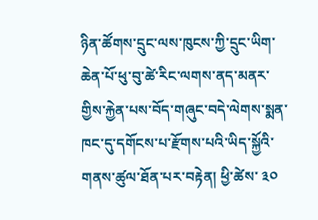ཉིན་ཚོགས་དྲུང་ལས་ཁུངས་ཀྱི་དྲུང་ཡིག་ཆེན་པོ་ཕུ་བུ་ཚེ་རིང་ལགས་ནད་མནར་གྱིས་རྐྱེན་པས་བོད་གཞུང་བདེ་ལེགས་སྨན་ཁང་དུ་དགོངས་པ་རྫོགས་པའི་ཡིད་སྐྱོའི་གནས་ཚུལ་ཐོན་པར་བརྟེན། ཕྱི་ཚེས་ ༣༠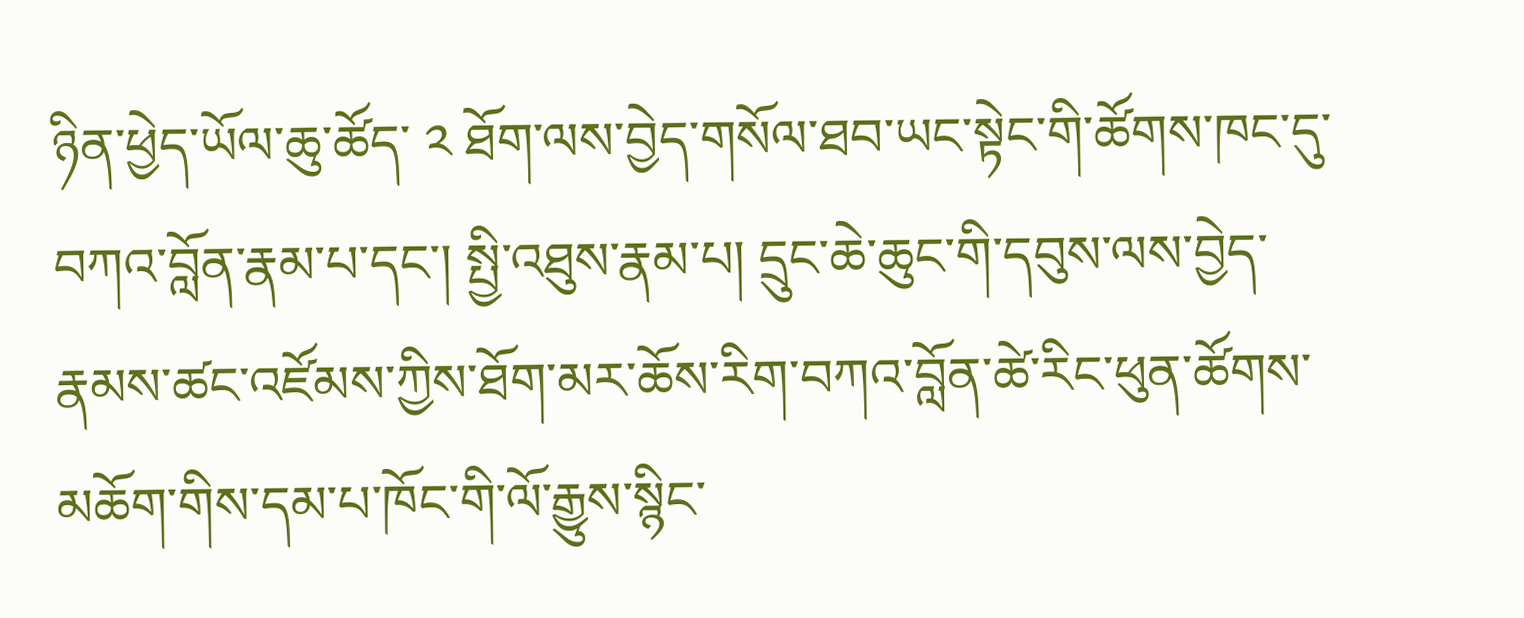ཉིན་ཕྱེད་ཡོལ་ཆུ་ཚོད་ ༢ ཐོག་ལས་བྱེད་གསོལ་ཐབ་ཡང་སྟེང་གི་ཚོགས་ཁང་དུ་བཀའ་བློན་རྣམ་པ་དང་། སྤྱི་འཐུས་རྣམ་པ། དྲུང་ཆེ་ཆུང་གི་དབུས་ལས་བྱེད་རྣམས་ཚང་འཛོམས་ཀྱིས་ཐོག་མར་ཆོས་རིག་བཀའ་བློན་ཚེ་རིང་ཕུན་ཚོགས་མཆོག་གིས་དམ་པ་ཁོང་གི་ལོ་རྒྱུས་སྙིང་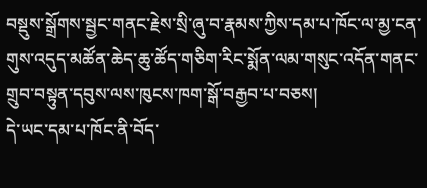བསྡུས་སྒྲོགས་སྦྱང་གནང་རྗེས་སྲི་ཞུ་བ་རྣམས་ཀྱིས་དམ་པ་ཁོང་ལ་མྱ་ངན་གུས་འདུད་མཚོན་ཆེད་ཆུ་ཚོད་གཅིག་རིང་སྨོན་ལམ་གསུང་འདོན་གནང་གྲུབ་བསྟུན་དབུས་ལས་ཁུངས་ཁག་སྒོ་བརྒྱབ་པ་བཅས།
དེ་ཡང་དམ་པ་ཁོང་ནི་བོད་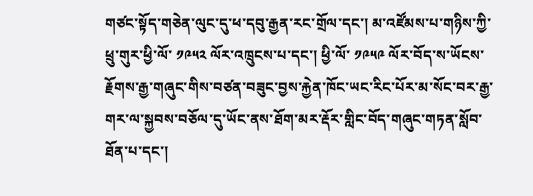གཙང་སྟོད་གཅེན་ལུང་དུ་ཕ་དབུ་རྒྱན་རང་གྲོལ་དང་། མ་འཛོམས་པ་གཉིས་ཀྱི་ཕྲུ་གུར་ཕྱི་ལོ་ ༡༩༥༢ ལོར་འཁྲུངས་པ་དང་། ཕྱི་ལོ་ ༡༩༥༩ ལོར་བོད་ས་ཡོངས་རྗོགས་རྒྱ་གཞུང་གིས་བཙན་བཟུང་བྱས་རྐྱེན་ཁོང་ཡང་རིང་པོར་མ་སོང་བར་རྒྱ་གར་ལ་སྐྱབས་བཅོལ་དུ་ཡོང་ནས་ཐོག་མར་རྡོར་གླིང་བོད་གཞུང་གཏན་སློབ་ཐོན་པ་དང་།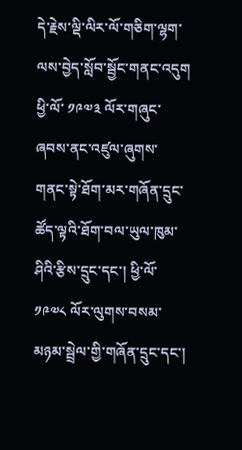དེ་རྗེས་ལྡི་ལིར་ལོ་གཅིག་ལྷག་ལས་བྱེད་སློབ་སྦྱོང་གནང་འདུག ཕྱི་ལོ་ ༡༩༧༣ ལོར་གཞུང་ཞབས་ནང་འཛུལ་ཞུགས་གནང་སྟེ་ཐོག་མར་གཞོན་དྲུང་ཚོད་ལྟའི་ཐོག་བལ་ཡུལ་ཁུམ་ཤིའི་རྩིས་དྲུང་དང་། ཕྱི་ལོ་ ༡༩༧༨ ལོར་ལུགས་བསམ་མཉམ་སྦྲེལ་གྱི་གཞོན་དྲུང་དང་།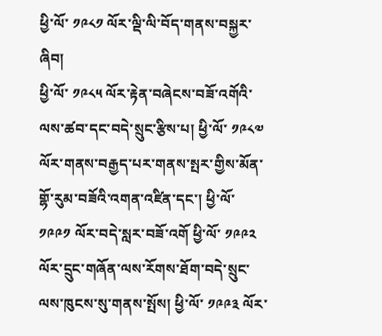ཕྱི་ལོ་ ༡༩༨༡ ལོར་ལྡི་ལི་བོད་གནས་བསྐྱར་ཞིབ།
ཕྱི་ལོ་ ༡༩༨༥ ལོར་རྟེན་བཞེངས་བཟོ་འགོའི་ལས་ཚབ་དང་བདེ་སྲུང་རྩིས་པ། ཕྱི་ལོ་ ༡༩༨༧ ལོར་གནས་བརྒྱད་པར་གནས་སྤར་གྱིས་མོན་གྷོ་རུམ་བཟོའི་འགན་འཛིན་དང་། ཕྱི་ལོ་ ༡༩༩༡ ལོར་བདེ་སླར་བཟོ་འགོ ཕྱི་ལོ་ ༡༩༩༢ ལོར་དྲུང་གཞོན་ལས་རོགས་ཐོག་བདེ་སྲུང་ལས་ཁུངས་སུ་གནས་སྤོས། ཕྱི་ལོ་ ༡༩༩༣ ལོར་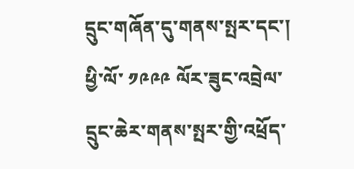དྲུང་གཞོན་དུ་གནས་སྤར་དང་། ཕྱི་ལོ་ ༡༩༩༩ ལོར་ཟུང་འབྲེལ་དྲུང་ཆེར་གནས་སྤར་གྱི་འཕྲོད་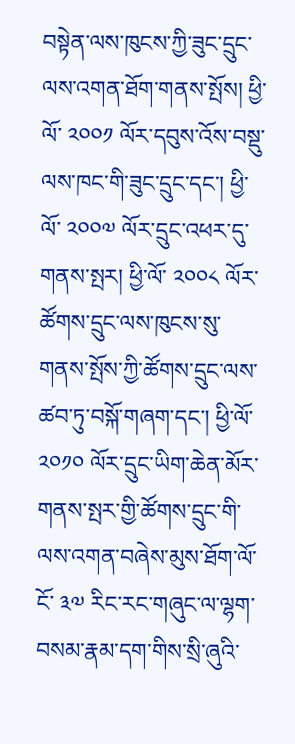བསྟེན་ལས་ཁུངས་ཀྱི་ཟུང་དྲུང་ལས་འགན་ཐོག་གནས་སྤོས། ཕྱི་ལོ་ ༢༠༠༡ ལོར་དབུས་འོས་བསྡུ་ལས་ཁང་གི་ཟུང་དྲུང་དང་། ཕྱི་ལོ་ ༢༠༠༧ ལོར་དྲུང་འཕར་དུ་གནས་སྤར། ཕྱི་ལོ་ ༢༠༠༨ ལོར་ཚོགས་དྲུང་ལས་ཁུངས་སུ་གནས་སྤོས་ཀྱི་ཚོགས་དྲུང་ལས་ཚབ་ཏུ་བསྐོ་གཞག་དང་། ཕྱི་ལོ་ ༢༠༡༠ ལོར་དྲུང་ཡིག་ཆེན་མོར་གནས་སྤར་གྱི་ཚོགས་དྲུང་གི་ལས་འགན་བཞེས་མུས་ཐོག་ལོ་ངོ་ ༣༧ རིང་རང་གཞུང་ལ་ལྷག་བསམ་རྣམ་དག་གིས་སྲི་ཞུའི་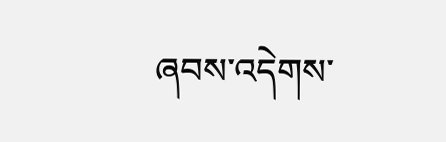ཞབས་འདེགས་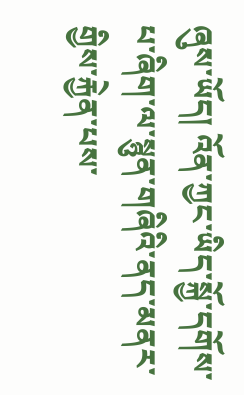ཞུས་ཡོད། འོན་ཀྱང་ཡིད་སྐྱོ་དགོས་པ་ཞིག་ལ་སྙུན་གཞིའི་ནད་མནར་གྱིས་རྐྱེན་པས་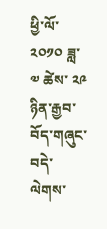ཕྱི་ལོ་ ༢༠༡༠ ཟླ་ ༧ ཚེས་ ༢༩ ཉིན་རྒྱབ་བོད་གཞུང་བདེ་ལེགས་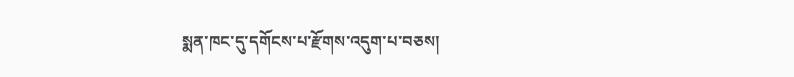སྨན་ཁང་དུ་དགོངས་པ་རྫོགས་འདུག་པ་བཅས།